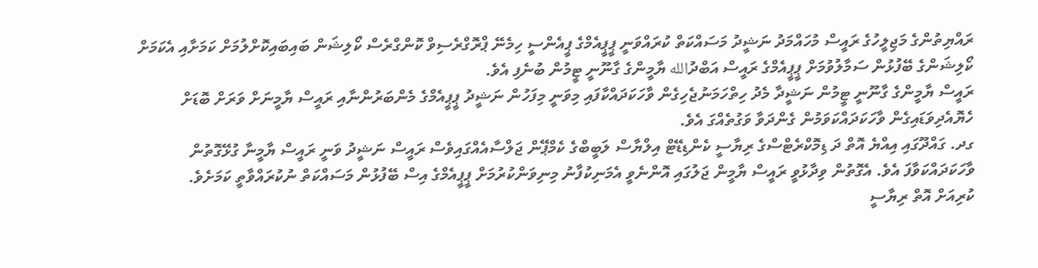ރައްޔިތުންގެ މަޖިލީހުގެ ރައީސް މުހައްމަދު ނަޝީދު މަސައްކަތް ކުރައްވަނީ ޕީޕީއެމްގެ ޕީއެންސީ ހިމެނޭ ޕްރޮގްރެސިވް ކޮންގްރެސް ކޯލިޝަން ބައިބައިކޮށްލުމަށް ކަމަށާއި އެކަމަށް ކޯލިޝަންގެ ބޭފުޅުން ސަމާލުވުމަށް ޕީޕީއެމްގެ ރައީސް އަބްދުالله ޔާމީންގެ ގާނޫނީ ޓީމުން ބުނެފި އެވެ.
ރައީސް ޔާމީންގެ ގާނޫނީ ޓީމުން ނަޝީދާ މެދު ހިތްހަމަނުޖެހިގެން ވާހަކަދައްކާފައި މިވަނީ މިފަހުން ނަޝީދު ޕީޕީއެމްގެ މެންބަރުންނާއި ރައީސް ޔާމީނަށް ވަރަށް ބޮޑަށް ހެޔޮއެދިވަޑައިގެން ވާހަކަދައްކަވަމުން ގެންދަވާ ވަގުތެއްގަ އެވެ.
ގދ. ގައްދޫގައި އިއްޔެ އޮތް ދަ ޑިމޮކްރެޓްސްގެ ރިޔާސީ ކެންޑިޑޭޓް އިލްޔާސް ލަބީބްގެ ކެމްޕޭން ޖަލްސާއެއްގައިވެސް ރައީސް ނަޝީދު ވަނީ ރައީސް ޔާމީނާ ގުޅޭގޮތުން ވާހަކަދައްކަވާފަ އެވެ. އެގޮތުން ވިދާޅުވީ ރައީސް ޔާމީން ޖަލުގައި އޮންނެވީ އެމަނިކުފާނު މިނިވަންކުރުމަށް ޕީޕީއެމްގެ އިސް ބޭފުޅުން މަސައްކަތް ނުކުރައްވާތީ ކަމަށެވެ.
ކުރިއަށް އޮތް ރިޔާސީ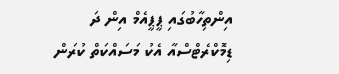އިންތިހާބުގައި ޕީޕީއެމް އިން ދަ ޑިމޮކްރެޓްސްއާ އެކު މަސައްކަތް ކުރަން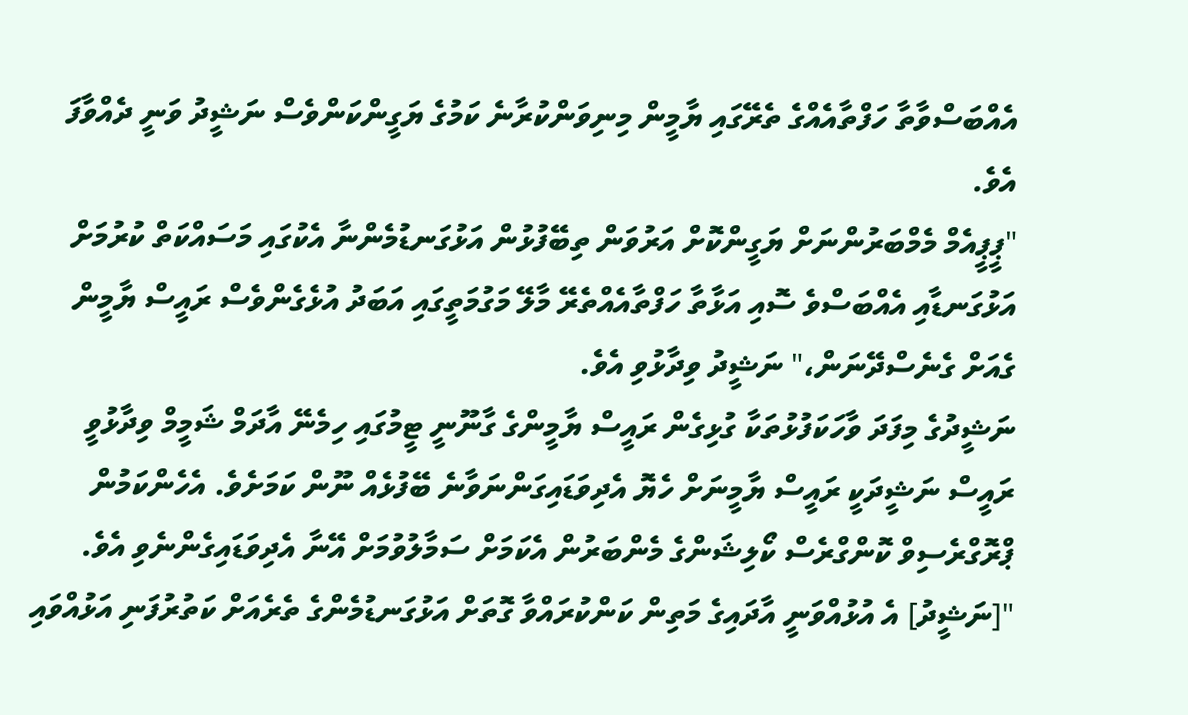އެއްބަސްވާތާ ހަފްތާއެއްގެ ތެރޭގައި ޔާމީން މިނިވަންކުރާނެ ކަމުގެ ޔަގީންކަންވެސް ނަޝީދު ވަނީ ދެއްވާފަ އެވެ.
"ޕީޕީއެމް މެމްބަރުންނަށް ޔަގީންކޮށް އަރުވަން ތިބޭފުޅުން އަޅުގަނޑުމެންނާ އެކުގައި މަސައްކަތް ކުރުމަށް އަޅުގަނޑާއި އެއްބަސްވެ ސޮއި އަޅާތާ ހަފްތާއެއްތެރޭ މާލޭ މަގުމަތީގައި އަބަދު އުޅެގެންވެސް ރައީސް ޔާމީން ގެއަށް ގެނެސްދޭނަން،" ނަޝީދު ވިދާޅުވި އެވެ.
ނަޝީދުގެ މިފަދަ ވާހަކަފުޅުތަކާ ގުޅިގެން ރައީސް ޔާމީންގެ ގާނޫނީ ޓީމުގައި ހިމެނޭ އާދަމް ޝަމީމް ވިދާޅުވީ ރައީސް ނަޝީދަކީ ރައީސް ޔާމީނަށް ހެޔޮ އެދިވަޑައިގަންނަވާނެ ބޭފުޅެއް ނޫން ކަމަށެވެ. އެހެންކަމުން ޕްރޮގްރެސިވް ކޮންގްރެސް ކޯލިޝަންގެ މެންބަރުން އެކަމަށް ސަމާލުވުމަށް އޭނާ އެދިވަޑައިގެންނެވި އެވެ.
"[ނަޝީދު] އެ އުޅުއްވަނީ އާދައިގެ މަތިން ކަންކުރައްވާ ގޮތަށް އަޅުގަނޑުމެންގެ ތެރެއަށް ކަތުރުފަނި އަޅުއްވައި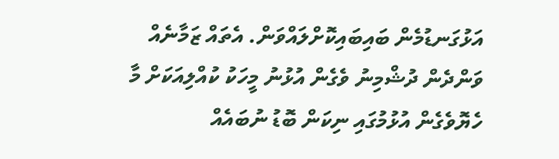އަޅުގަނޑުމެން ބައިބައިކޮށްލައްވަން. އެތައް ޒަމާނެއް ވަންދެން ދުޝްމިނު ވެގެން އުޅުނު މީހަކު ކުއްލިއަކަށް މާ ހެޔޮވެގެން އުޅުމުގައި ނިކަން ބޮޑު ނުބައެއް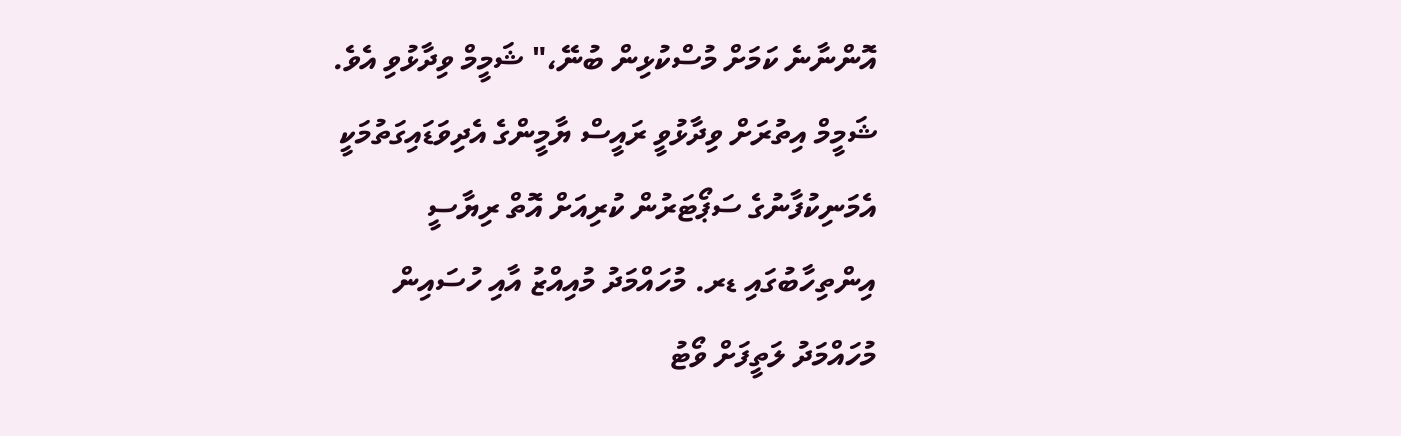އޮންނާނެ ކަމަށް މުސްކުޅިން ބުނޭ،" ޝަމީމް ވިދާޅުވި އެވެ.
ޝަމީމް އިތުރަށް ވިދާޅުވީ ރައީސް ޔާމީންގެ އެދިވަޑައިގަތުމަކީ އެމަނިކުފާނުގެ ސަޕޯޓަރުން ކުރިއަށް އޮތް ރިޔާސީ އިންތިހާބުގައި ޑރ. މުހައްމަދު މުއިއްޒު އާއި ހުސައިން މުހައްމަދު ލަތީފަށް ވޯޓު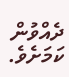ދެއްވުން ކަމަށެވެ.